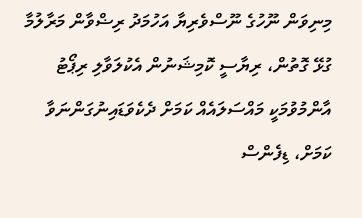މިނިވަން ނޫހުގެ ނޫސްވެރިޔާ އަހުމަދު ރިޟްވާން މަރާލުމާ ގުޅޭ ގޮތުން، ރިޔާސީ ކޮމިޝަނުން އެކުލަވާލި ރިޕޯޓު އާންމުވުމަކީ މައްސަލައެއް ކަމަށް ދެކެވަޑައިނުގަންނަވާ ކަމަށް، ޑިފެންސް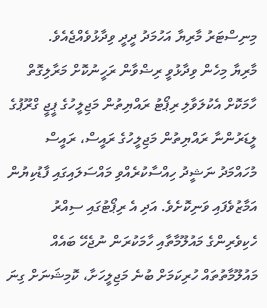މިނިސްޓަރު މާރިޔާ އަހުމަދު ދީދީ ވިދާޅުވެއްޖެއެވެ.
މާރިޔާ މިހެން ވިދާޅުވީ ރިޟްވާން ރަހީނުކޮށް މަރާލިގޮތް ހާމަކޮށް އެކުލަވާލި ރިޕޯޓު ރައްޔިތުން މަޖިލީހުގެ ޕީޖީ ގްރޫޕުގެ ލީޑަރުންނާ ރައްޔިތުން މަޖިލީހުގެ ރައީސް، ރައީސް މުހައްމަދު ނަޝީދު ހިއްސާކުރެއްވި މައްސަލައިގައި ފާޑުކިޔުން އަމާޒުވެފައި ވަނިކޮށެވެ. އަދި އެ ރިޕޯޓުގައި ސިއްރު ހެކިވެރިންގެ މައުލޫމާތާއި ހާމަކުރަން ނުޖެހޭ ބައެއް މައުލޫމާތުތައް ހުރިކަމަށް ބުނެ މަޖިލީހަށާ، ކޮމިޝަނަށް ގިނަ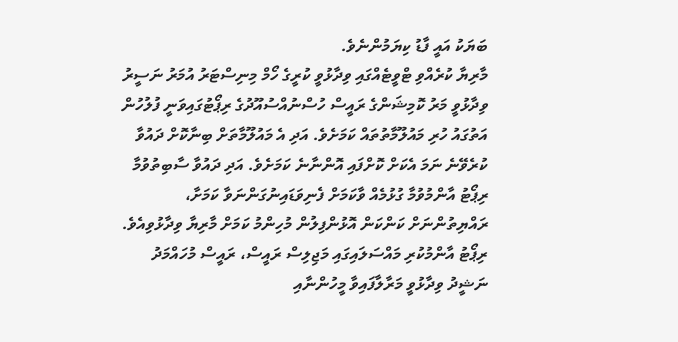ބަޔަކު އައީ ފާޑު ކިޔަމުންނެވެ.
މާރިޔާ ކުރެއްވި ޓްވީޓެއްގައި ވިދާޅުވީ ކުރީގެ ހޯމް މިނިސްޓަރު އުމަރު ނަސީރު ވިދާޅުވީ މަރު ކޮމިޝަންގެ ރައީސް ހުސްނުއްސުއޫދުގެ ރިޕޯޓުގައިވަނީ ފުލުހުން އަތުގައު ހުރި މައުލޫމާތުތައް ކަމަށެވެ. އަދި އެ މައުލޫމާތަށް ބިނާކޮށް ދައުވާ ކުރެވޭނެ ނަމަ އެކަށް ކޮށްފައި އޮންނާނެ ކަމަށެވެ. އަދި ދައުވާ ސާބިތުވުމާ ރިޕޯޓު އާންމުވުމާ ގުޅުމެއް ވާކަމަށް ފެނިވަޑައިނުގަންނަވާ ކަމަށާ، ރައްޔިތުންނަށް ކަންކަން އޮޅުންފިލުން މުހިންމު ކަމަށް މާރިޔާ ވިދާޅުވިއެވެ.
ރިޕޯޓު އާންމުކުރި މައްސަލައިގައި މަޖިލިސް ރައީސް، ރައީސް މުހައްމަދު ނަޝީދު ވިދާޅުވީ މަރާލާފައިވާ މީހުންނާއި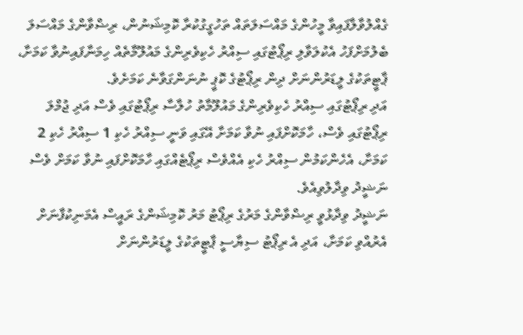ގެއްލުވާލާފައިވާ މީހުންގެ މައްސަލަތައް ތަހުގީގުކުރާ ކޮމިޝަނުން، ރިޟްވާންގެ މައްސަލަ ބެލުމަށްފަހު އެކުލަވާލި ރިޕޯޓުގައި ސިއްރު ހެކިވެރިންގެ މައުލޫމާތެއް ހިމަނާފައިނުވާ ކަމަށާ، ޕާޓީތަކުގެ ލީޑަރުންނަށް ދިން ރިޕޯޓުގެ ކޮޕީ ނުނަންގަވާނެ ކަމަށެވެ.
އަދި ރިޕޯޓުގައި ސިއްރު ހެކިވެރިންގެ މައުލޫމާތު ހުލާސާ ރިޕޯޓުގައި ވެސް އަދި ޖުމްލަ ރިޕޯޓުގައި ވެސް، ހާމަކޮށްފައި ނުވާ ކަމަށާ އޭގައި ވަނީ ސިއްރު ހެކި 1 ސިއްރު ހެކި 2 ކަމަށާ، އެހެންކަމުން ސިއްރު ހެކި އެއްވެސް ރިޕޯޓެއްގައި ހާމަކޮށްފައި ނުވާ ކަމަށް ވެސް ނަޝީދު ވިދާލުވިއެވެ.
ނަޝީދު ވިދާޅުވީ ރިޟްވާންގެ މަރުގެ ރިޕޯޓު މަރު ކޮމިޝަންގެ ރައީސް އެމަނިކުފާނަށް އެރުއްވި ކަމަށާ، އަދި އެ ރިޕޯޓު ސިޔާސީ ޕާޓީތަކުގެ ލީޑަރުންނަށް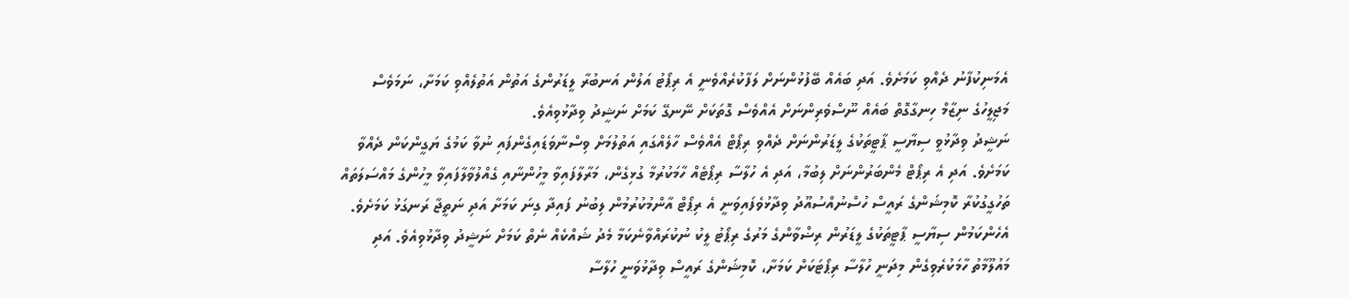އެމަނިކުފާނު ދެއްވި ކަމަށެވެ. އަދި ބައެއް ބޭފުޅުންނަށް ލަފާކުރެއްވެނީ އެ ރިޕޯޓު އަލުން އަނބުރާ ލީޑަރުންގެ އަތުން އަތުލެއްވި ކަމަށާ، ނަމަވެސް މަޖިލީހުގެ ނިޒާމް ހިނގާގޮތް ބައެއް ނޫސްވެރިންނަށް އެއްވެސް ގޮތަކަށް ނޭނގޭ ކަމަށް ނަޝީދު ވިދާޅުވިއެވެ.
ނަޝީދު ވިދާޅުވީ ސިޔާސީ ޕާޓީތަކުގެ ލީޑަރުންނަށް ދެއްވި ރިޕޯޓް އެއްވެސް ހާލެއްގައި އަތުލުމަށް ވިސްނާވަޑައިގެންފައި ނުވާ ކަމުގެ ޔަގީންކަން ދެއްވާ ކަމަށެވެ. އަދި އެ ރިޕޯޓް މެންބަރުންނަށް ލިބުމާ، އަދި އެ ހުލާސާ ރިޕޯޓެއް ހާމަކުރުމާ ގުޅިގެން، މަރާލާފައިވާ މީހުންނާއި ގެއްލުވާލާފައިވާ މީހުންގެ މައްސަލަތައް ތަހުގީގުކުރާ ކޮމިޝަންގެ ރައީސް ހުސްނުއްސުއޫދު ވިދާޅުވެފައިވަނީ އެ ރިޕޯޓް އާންމުކުރުމުން ލިބުނު ފައިދާ ގިނަ ކަމަށާ އަދި ނަތީޖާ ރަނގަޅު ކަމަށެވެ.
އެހެންކަމުން ސިޔާސީ ޕާޓީތަކުގެ ލީޑަރުން ރިޟްވާންގެ މަރުގެ ރިޕޯޓު ލީކު ނުކުރައްވާނެކަމާ މެދު ޝައްކެއް ނެތް ކަމަށް ނަޝީދު ވިދާޅުވިއެވެ. އަދި މައުލޫމާތު ހާމަކުރެވިގެން މިދަނީ ހުލާސާ ރިޕޯޓަކަށް ކަމަށާ، ކޮމިޝަންގެ ރައީސް ވިދާޅުވަނީ ހުލާސާ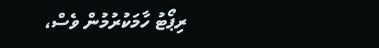ރިޕޯޓު ހާމަކުރުމުން ވެސް،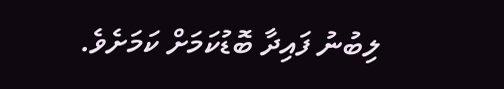ލިބުނު ފައިދާ ބޮޑުކަމަށް ކަމަށެވެ.